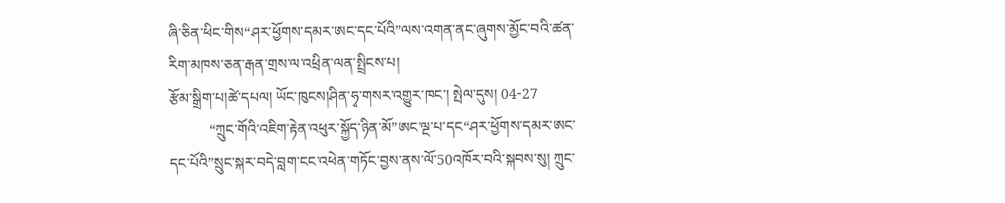ཞི་ཅིན་ཕིང་གིས“ཤར་ཕྱོགས་དམར་ཨང་དང་པོའི”ལས་འགན་ནང་ཞུགས་མྱོང་བའི་ཚན་རིག་མཁས་ཅན་རྒན་གྲས་ལ་འཕྲིན་ལན་སྤྲིངས་པ།
རྩོམ་སྒྲིག་པ།ཚེ་དཔལ། ཡོང་ཁུངས།ཤིན་ཧྭ་གསར་འགྱུར་ཁང་། སྤེལ་དུས། 04-27
           “ཀྲུང་གོའི་འཇིག་རྟེན་འཕུར་སྐྱོད་ཉིན་མོ”ཨང་ལྔ་པ་དང“ཤར་ཕྱོགས་དམར་ཨང་དང་པོའི”སྲུང་སྐར་བདེ་བླག་ངང་འཕེན་གཏོང་བྱས་ནས་ལོ་50འཁོར་བའི་སྐབས་སུ། ཀྲུང་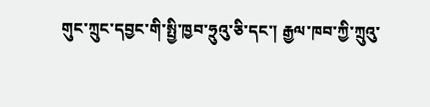གུང་ཀྲུང་དབྱང་གི་སྤྱི་ཁྱབ་ཧྲུའུ་ཅི་དང་། རྒྱལ་ཁབ་ཀྱི་ཀྲུའུ་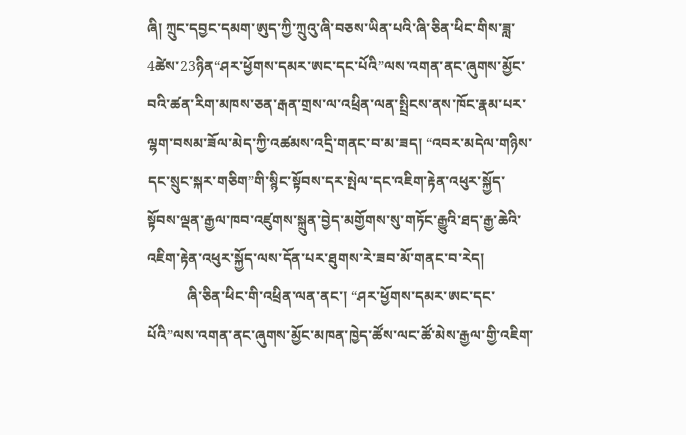ཞི། ཀྲུང་དབྱང་དམག་ཨུད་ཀྱི་ཀྲུའུ་ཞི་བཅས་ཡིན་པའི་ཞི་ཅིན་ཕིང་གིས་ཟླ་4ཚེས་23ཉིན“ཤར་ཕྱོགས་དམར་ཨང་དང་པོའི”ལས་འགན་ནང་ཞུགས་མྱོང་བའི་ཚན་རིག་མཁས་ཅན་རྒན་གྲས་ལ་འཕྲིན་ལན་སྤྲིངས་ནས་ཁོང་རྣམ་པར་ལྷག་བསམ་ཟོལ་མེད་ཀྱི་འཚམས་འདྲི་གནང་བ་མ་ཟད། “འབར་མདེལ་གཉིས་དང་སྲུང་སྐར་གཅིག”གི་སྙིང་སྟོབས་དར་སྤེལ་དང་འཇིག་རྟེན་འཕུར་སྐྱོད་སྟོབས་ལྡན་རྒྱལ་ཁབ་འཛུགས་སྐྲུན་བྱེད་མགྱོགས་སུ་གཏོང་རྒྱུའི་ཐད་རྒྱ་ཆེའི་འཇིག་རྟེན་འཕུར་སྐྱོད་ལས་དོན་པར་ཐུགས་རེ་ཟབ་མོ་གནང་བ་རེད།
           ཞི་ཅིན་ཕིང་གི་འཕྲིན་ལན་ནང་། “ཤར་ཕྱོགས་དམར་ཨང་དང་པོའི”ལས་འགན་ནང་ཞུགས་མྱོང་མཁན་ཁྱེད་ཚོས་ལང་ཚོ་མེས་རྒྱལ་གྱི་འཇིག་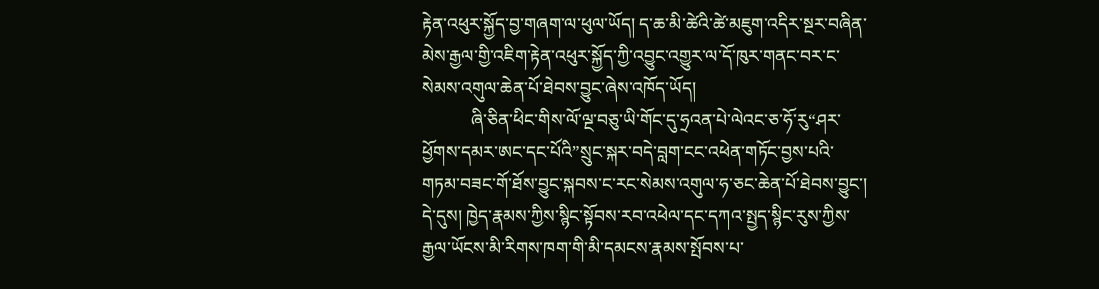རྟེན་འཕུར་སྐྱོད་བྱ་གཞག་ལ་ཕུལ་ཡོད། ད་ཆ་མི་ཚེའི་ཚེ་མཇུག་འདིར་སྔར་བཞིན་མེས་རྒྱལ་གྱི་འཇིག་རྟེན་འཕུར་སྐྱོད་ཀྱི་འབྱུང་འགྱུར་ལ་དོ་ཁུར་གནང་བར་ང་སེམས་འགུལ་ཆེན་པོ་ཐེབས་བྱུང་ཞེས་འཁོད་ཡོད།
           ཞི་ཅིན་ཕིང་གིས་ལོ་ལྔ་བཅུ་ཡི་གོང་དུ་ཧྲའན་པེ་ལེའང་ཅ་ཧོ་རུ“ཤར་ཕྱོགས་དམར་ཨང་དང་པོའི”སྲུང་སྐར་བདེ་བླག་ངང་འཕེན་གཏོང་བྱས་པའི་གཏམ་བཟང་གོ་ཐོས་བྱུང་སྐབས་ང་རང་སེམས་འགུལ་ཧ་ཅང་ཆེན་པོ་ཐེབས་བྱུང་། དེ་དུས། ཁྱེད་རྣམས་ཀྱིས་སྙིང་སྟོབས་རབ་འཕེལ་དང་དཀའ་སྤྱད་སྙིང་རུས་ཀྱིས་རྒྱལ་ཡོངས་མི་རིགས་ཁག་གི་མི་དམངས་རྣམས་སྤོབས་པ་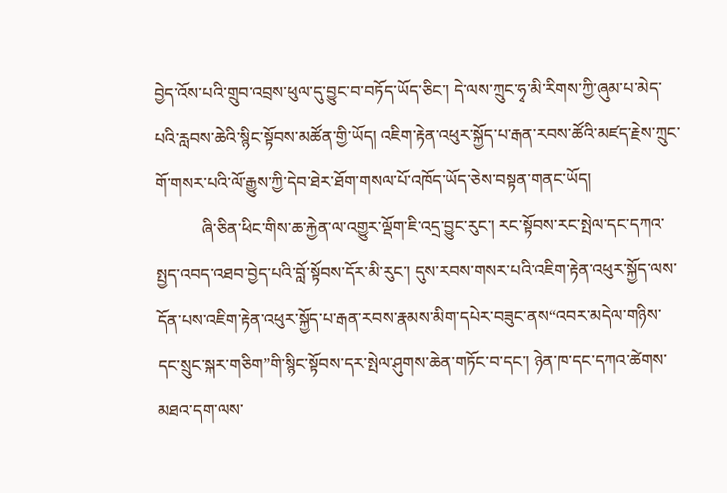བྱེད་འོས་པའི་གྲུབ་འབྲས་ཕུལ་དུ་བྱུང་བ་བཏོད་ཡོད་ཅིང་། དེ་ལས་ཀྲུང་ཧྭ་མི་རིགས་ཀྱི་ཞུམ་པ་མེད་པའི་རླབས་ཆེའི་སྙིང་སྟོབས་མཚོན་གྱི་ཡོད། འཇིག་རྟེན་འཕུར་སྐྱོད་པ་རྒན་རབས་ཚོའི་མཛད་རྗེས་ཀྲུང་གོ་གསར་པའི་ལོ་རྒྱུས་ཀྱི་དེབ་ཐེར་ཐོག་གསལ་པོ་འཁོད་ཡོད་ཅེས་བསྟན་གནང་ཡོད།
           ཞི་ཅིན་ཕིང་གིས་ཆ་རྐྱེན་ལ་འགྱུར་ལྡོག་ཇི་འདྲ་བྱུང་རུང་། རང་སྟོབས་རང་སྤེལ་དང་དཀའ་སྤྱད་འབད་འཐབ་བྱེད་པའི་བློ་སྟོབས་དོར་མི་རུང་། དུས་རབས་གསར་པའི་འཇིག་རྟེན་འཕུར་སྐྱོད་ལས་དོན་པས་འཇིག་རྟེན་འཕུར་སྐྱོད་པ་རྒན་རབས་རྣམས་མིག་དཔེར་བཟུང་ནས“འབར་མདེལ་གཉིས་དང་སྲུང་སྐར་གཅིག”གི་སྙིང་སྟོབས་དར་སྤེལ་ཤུགས་ཆེན་གཏོང་བ་དང་། ཉེན་ཁ་དང་དཀའ་ཚེགས་མཐའ་དག་ལས་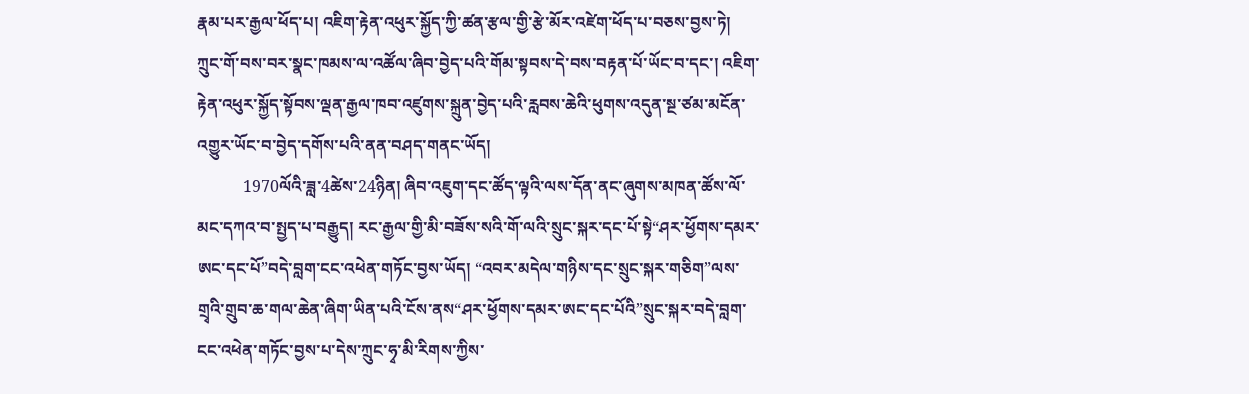རྣམ་པར་རྒྱལ་ཕོད་པ། འཇིག་རྟེན་འཕུར་སྐྱོད་ཀྱི་ཚན་རྩལ་གྱི་རྩེ་མོར་འཛེག་ཕོད་པ་བཅས་བྱས་ཏེ། ཀྲུང་གོ་བས་བར་སྣང་ཁམས་ལ་འཚོལ་ཞིབ་བྱེད་པའི་གོམ་སྟབས་དེ་བས་བརྟན་པོ་ཡོང་བ་དང་། འཇིག་རྟེན་འཕུར་སྐྱོད་སྟོབས་ལྡན་རྒྱལ་ཁབ་འཛུགས་སྐྲུན་བྱེད་པའི་རླབས་ཆེའི་ཕུགས་འདུན་སྔ་ཙམ་མངོན་འགྱུར་ཡོང་བ་བྱེད་དགོས་པའི་ནན་བཤད་གནང་ཡོད།
           1970ལོའི་ཟླ་4ཚེས་24ཉིན། ཞིབ་འཇུག་དང་ཚོད་ལྟའི་ལས་དོན་ནང་ཞུགས་མཁན་ཚོས་ལོ་མང་དཀའ་བ་སྤྱད་པ་བརྒྱུད། རང་རྒྱལ་གྱི་མི་བཟོས་སའི་གོ་ལའི་སྲུང་སྐར་དང་པོ་སྟེ“ཤར་ཕྱོགས་དམར་ཨང་དང་པོ”བདེ་བླག་ངང་འཕེན་གཏོང་བྱས་ཡོད། “འབར་མདེལ་གཉིས་དང་སྲུང་སྐར་གཅིག”ལས་གྲྭའི་གྲུབ་ཆ་གལ་ཆེན་ཞིག་ཡིན་པའི་ངོས་ནས“ཤར་ཕྱོགས་དམར་ཨང་དང་པོའི”སྲུང་སྐར་བདེ་བླག་ངང་འཕེན་གཏོང་བྱས་པ་དེས་ཀྲུང་ཧྭ་མི་རིགས་ཀྱིས་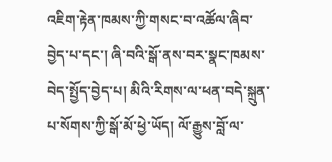འཇིག་རྟེན་ཁམས་ཀྱི་གསང་བ་འཚོལ་ཞིབ་བྱེད་པ་དང་། ཞི་བའི་སྒོ་ནས་བར་སྣང་ཁམས་བེད་སྤྱོད་བྱེད་པ། མིའི་རིགས་ལ་ཕན་བདེ་སྐྲུན་པ་སོགས་ཀྱི་སྒོ་མོ་ཕྱེ་ཡོད། ལོ་རྒྱུས་བློ་ལ་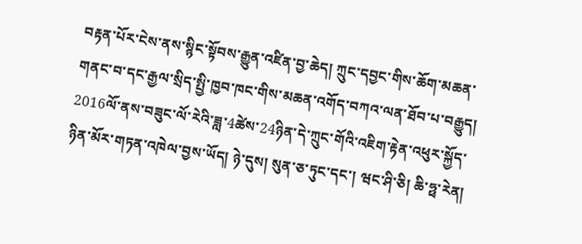བརྟན་པོར་ངེས་ནས་སྙིང་སྟོབས་རྒྱུན་འཛིན་བྱ་ཆེད། ཀྲུང་དབྱང་གིས་ཆོག་མཆན་གནང་བ་དང་རྒྱལ་སྲིད་སྤྱི་ཁྱབ་ཁང་གིས་མཆན་འགོད་བཀའ་ལན་ཐོབ་པ་བརྒྱུད། 2016ལོ་ནས་བཟུང་ལོ་རེའི་ཟླ་4ཚེས་24ཉིན་དེ་ཀྲུང་གོའི་འཇིག་རྟེན་འཕུར་སྐྱོད་ཉིན་མོར་གཏན་འཁེལ་བྱས་ཡོད། ཉེ་དུས། སུན་ཅ་ཏུང་དང་། ཝང་ཤི་ཅི། ཆི་ཧྥ་རེན།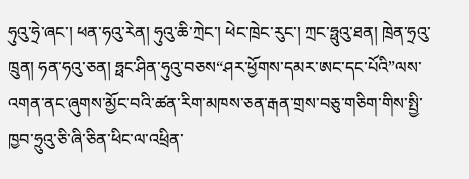ཧུའུ་ཧྲེ་ཞང་། ཕན་ཧའུ་རེན། ཧུའུ་ཆི་ཀྲེང་། ཕེང་ཁྲེང་རུང་། ཀྲང་ཧྥུའུ་ཐན། ཁྲེན་ཧྲའུ་ཁྲུན། ཧན་ཧའུ་ཅན། ཧྥང་ཤིན་ཧུའུ་བཅས“ཤར་ཕྱོགས་དམར་ཨང་དང་པོའི”ལས་འགན་ནང་ཞུགས་མྱོང་བའི་ཚན་རིག་མཁས་ཅན་རྒན་གྲས་བཅུ་གཅིག་གིས་སྤྱི་ཁྱབ་ཧྲུའུ་ཅི་ཞི་ཅིན་ཕིང་ལ་འཕྲིན་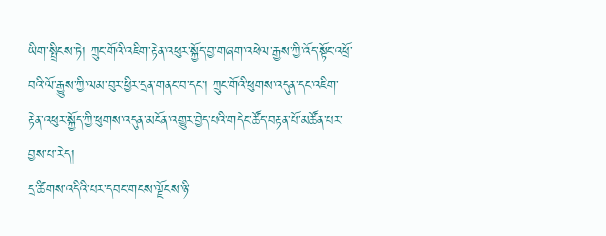ཡིག་སྤྲིངས་ཏེ། ཀྲུང་གོའི་འཇིག་རྟེན་འཕུར་སྐྱོད་བྱ་གཞག་འཕེལ་རྒྱས་ཀྱི་འོད་སྟོང་འཕྲོ་བའི་ལོ་རྒྱུས་ཀྱི་ལམ་བུར་ཕྱིར་དྲན་གནང་བ་དང་། ཀྲུང་གོའི་ཕུགས་འདུན་དང་འཇིག་རྟེན་འཕུར་སྐྱོད་ཀྱི་ཕུགས་འདུན་མངོན་འགྱུར་བྱེད་པའི་གདེང་ཚོད་བརྟན་པོ་མཚོན་པར་བྱས་པ་རེད།
དྲ་ཚིགས་འདིའི་པར་དབང་གངས་ལྗོངས་ཉི་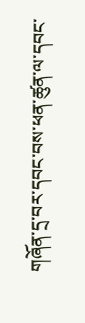གཞོན་དྲ་བར་དབང་བས་ཕན་ཚུན་ལ་དབང་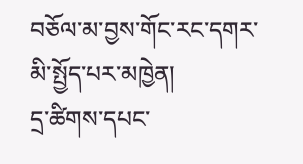བཅོལ་མ་བྱས་གོང་རང་དགར་མི་སྤྱོད་པར་མཁྱེན།
དྲ་ཚིགས་དཔང་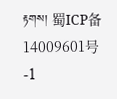རྟགས། 蜀ICP备14009601号-1